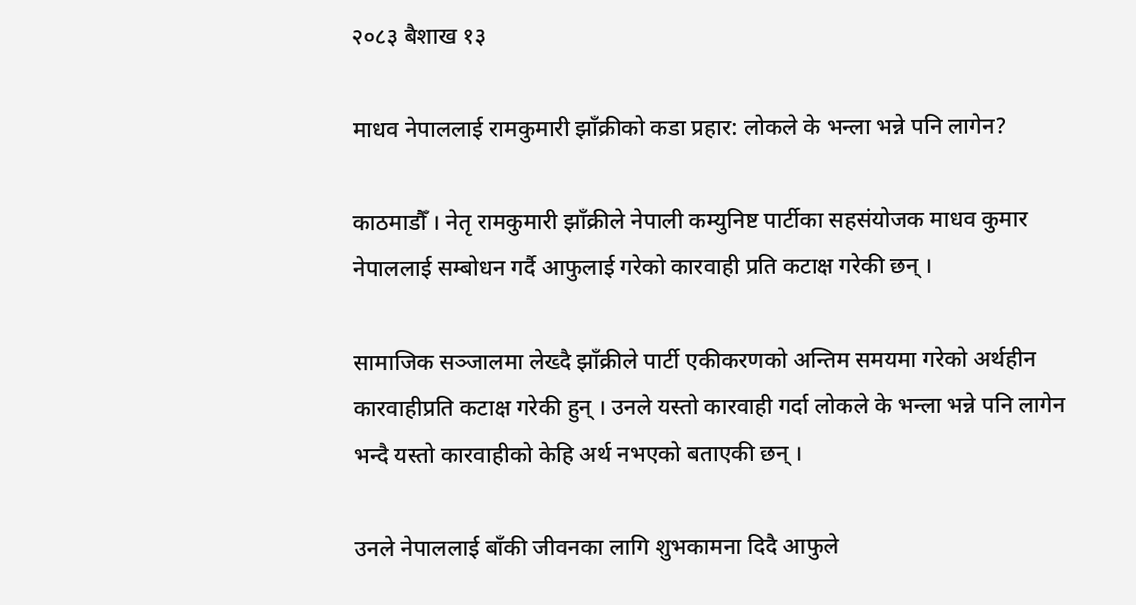२०८३ बैशाख १३

माधव नेपाललाई रामकुमारी झाँक्रीको कडा प्रहार: लोकले के भन्ला भन्ने पनि लागेन?

काठमाडौँ । नेतृ रामकुमारी झाँक्रीले नेपाली कम्युनिष्ट पार्टीका सहसंयोजक माधव कुमार नेपाललाई सम्बोधन गर्दै आफुलाई गरेको कारवाही प्रति कटाक्ष गरेकी छन् ।

सामाजिक सञ्जालमा लेख्दै झाँक्रीले पार्टी एकीकरणको अन्तिम समयमा गरेको अर्थहीन कारवाहीप्रति कटाक्ष गरेकी हुन् । उनले यस्तो कारवाही गर्दा लोकले के भन्ला भन्ने पनि लागेन भन्दै यस्तो कारवाहीको केहि अर्थ नभएको बताएकी छन् ।

उनले नेपाललाई बाँकी जीवनका लागि शुभकामना दिदै आफुले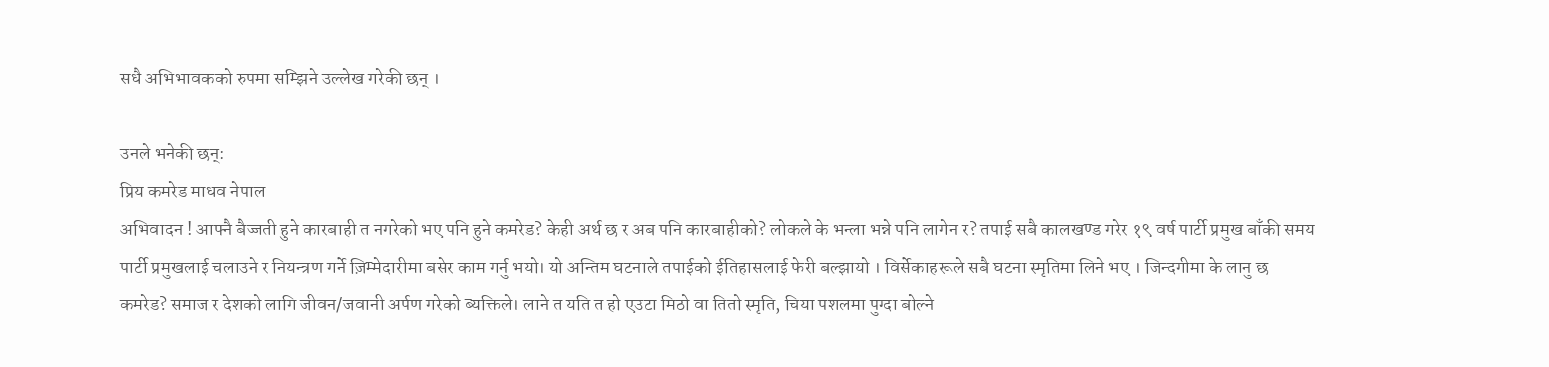सधै अभिभावकको रुपमा सम्झिने उल्लेख गरेकी छन् ।

उनले भनेकी छन्:
प्रिय कमरेड माधव नेपाल
अभिवादन ! आफ्नै बैज्जती हुने कारबाही त नगरेको भए पनि हुने कमरेड? केही अर्थ छ र अब पनि कारबाहीको? लोकले के भन्ला भन्ने पनि लागेन र? तपाई सबै कालखण्ड गरेर १९ वर्ष पार्टी प्रमुख बाँकी समय पार्टी प्रमुखलाई चलाउने र नियन्त्रण गर्ने ज़िम्मेदारीमा बसेर काम गर्नु भयो। यो अन्तिम घटनाले तपाईको ईतिहासलाई फेरी बल्झायो । विर्सेकाहरूले सबै घटना स्मृतिमा लिने भए । जिन्दगीमा के लानु छ कमरेड? समाज र देशको लागि जीवन/जवानी अर्पण गरेको ब्यक्तिले। लाने त यति त हो एउटा मिठो वा तितो स्मृति, चिया पशलमा पुग्दा बोल्ने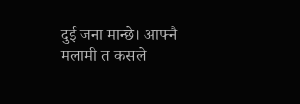दुई जना मान्छे। आफ्नै मलामी त कसले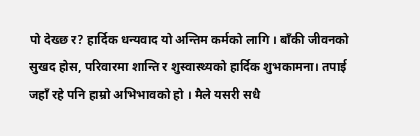पो देख्छ र? हार्दिक धन्यवाद यो अन्तिम कर्मको लागि । बाँकी जीवनको सुखद होस, परिवारमा शान्ति र शुस्वास्थ्यको हार्दिक शुभकामना। तपाई जहाँ रहे पनि हाम्रो अभिभावको हो । मैले यसरी सधै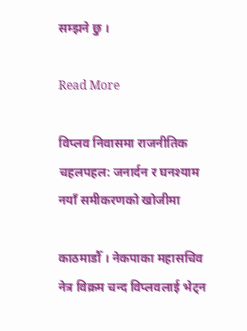सम्झने छु ।

Read More

विप्लव निवासमा राजनीतिक चहलपहल: जनार्दन र घनश्याम नयाँ समीकरणको खोजीमा

काठमाडौँ । नेकपाका महासचिव नेत्र विक्रम चन्द विप्लवलाई भेट्न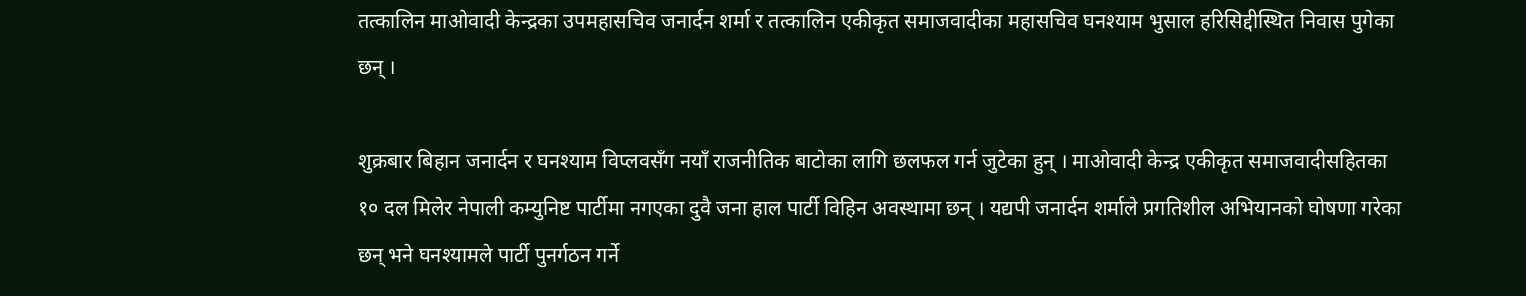तत्कालिन माओवादी केन्द्रका उपमहासचिव जनार्दन शर्मा र तत्कालिन एकीकृत समाजवादीका महासचिव घनश्याम भुसाल हरिसिद्दीस्थित निवास पुगेका छन् ।

शुक्रबार बिहान जनार्दन र घनश्याम विप्लवसँग नयाँ राजनीतिक बाटोका लागि छलफल गर्न जुटेका हुन् । माओवादी केन्द्र एकीकृत समाजवादीसहितका १० दल मिलेर नेपाली कम्युनिष्ट पार्टीमा नगएका दुवै जना हाल पार्टी विहिन अवस्थामा छन् । यद्यपी जनार्दन शर्माले प्रगतिशील अभियानको घोषणा गरेका छन् भने घनश्यामले पार्टी पुनर्गठन गर्ने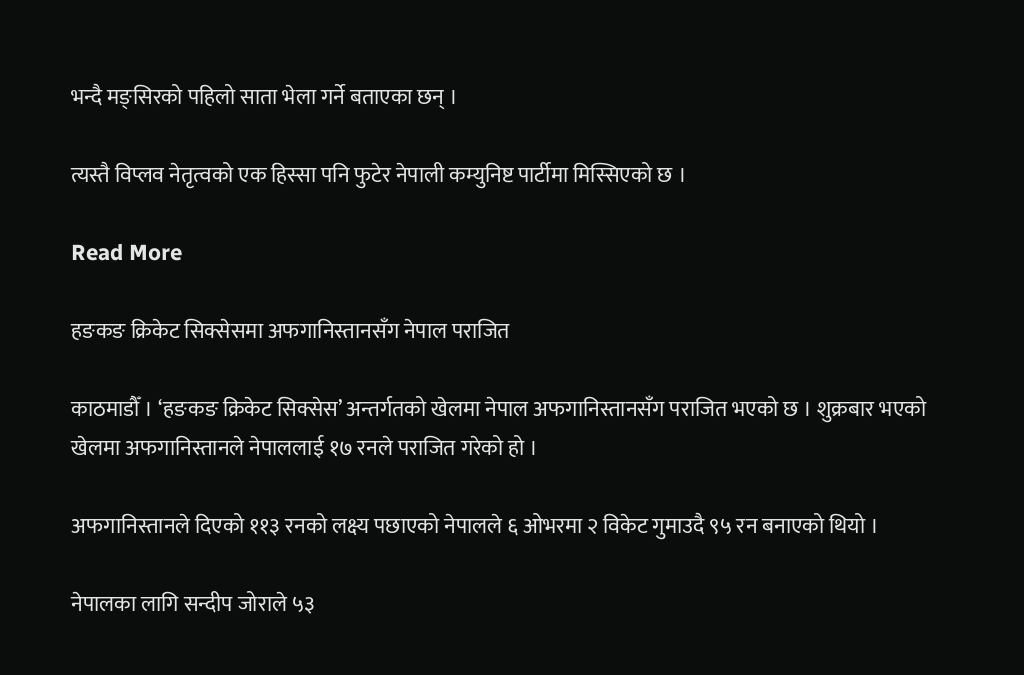भन्दै मङ्सिरको पहिलो साता भेला गर्ने बताएका छन् ।

त्यस्तै विप्लव नेतृत्वको एक हिस्सा पनि फुटेर नेपाली कम्युनिष्ट पार्टीमा मिस्सिएको छ ।

Read More

हङकङ क्रिकेट सिक्सेसमा अफगानिस्तानसँग नेपाल पराजित

काठमाडौँ । ‘हङकङ क्रिकेट सिक्सेस’ अन्तर्गतको खेलमा नेपाल अफगानिस्तानसँग पराजित भएको छ । शुक्रबार भएको खेलमा अफगानिस्तानले नेपाललाई १७ रनले पराजित गरेको हो ।

अफगानिस्तानले दिएको ११३ रनको लक्ष्य पछाएको नेपालले ६ ओभरमा २ विकेट गुमाउदै ९५ रन बनाएको थियो ।

नेपालका लागि सन्दीप जोराले ५३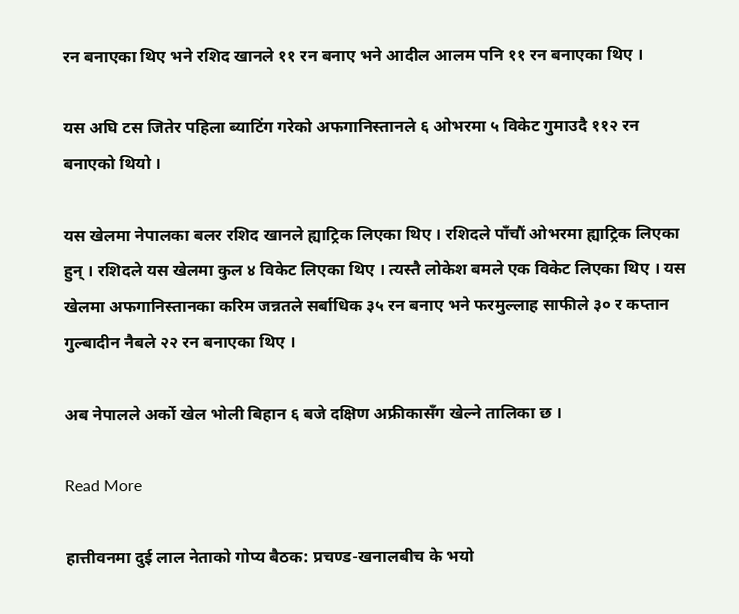रन बनाएका थिए भने रशिद खानले ११ रन बनाए भने आदील आलम पनि ११ रन बनाएका थिए ।

यस अघि टस जितेर पहिला ब्याटिंग गरेको अफगानिस्तानले ६ ओभरमा ५ विकेट गुमाउदै ११२ रन बनाएको थियो ।

यस खेलमा नेपालका बलर रशिद खानले ह्याट्रिक लिएका थिए । रशिदले पाँचौं ओभरमा ह्याट्रिक लिएका हुन् । रशिदले यस खेलमा कुल ४ विकेट लिएका थिए । त्यस्तै लोकेश बमले एक विकेट लिएका थिए । यस खेलमा अफगानिस्तानका करिम जन्नतले सर्बाधिक ३५ रन बनाए भने फरमुल्लाह साफीले ३० र कप्तान गुल्बादीन नैबले २२ रन बनाएका थिए ।

अब नेपालले अर्को खेल भोली बिहान ६ बजे दक्षिण अफ्रीकासँग खेल्ने तालिका छ ।

Read More

हात्तीवनमा दुई लाल नेताको गोप्य बैठक: प्रचण्ड-खनालबीच के भयो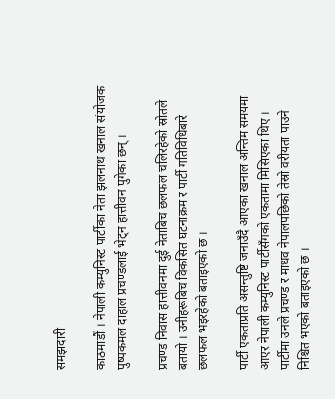समझदारी

काठमाडौं । नेपाली कम्युनिस्ट पार्टीका नेता झलनाथ खनाल संयोजक पुष्पकमल दाहाल प्रचण्डलाई भेट्न हात्तीवन पुगेका छन् ।

प्रचण्ड निवास हात्तीवनमा दुई नेताबिच छलफल चलिरहेको स्रोतले बतायो । उनीहरूबिच विकसित घटनाक्रम र पार्टी गतिविधिबारे छलफल भइरहेको बताइएको छ ।

पार्टी एकताप्रति असन्तुष्टि जनाउँदै आएका खनाल अन्तिम समयमा आएर नेपाली कम्युनिस्ट पार्टीसँगको एकतामा मिसिएका थिए । पार्टीमा उनले प्रचण्ड र माधव नेपालपछिको तेस्रो वरीयता पाउने निश्चित भएको बताइएको छ ।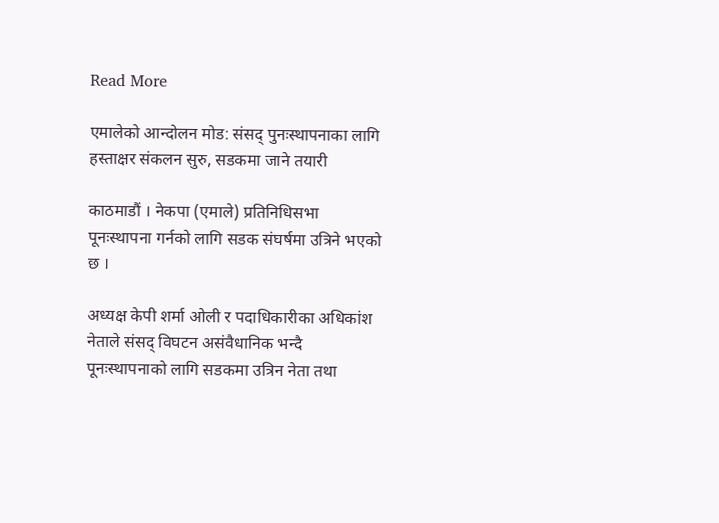Read More

एमालेको आन्दोलन मोड: संसद् पुनःस्थापनाका लागि हस्ताक्षर संकलन सुरु, सडकमा जाने तयारी

काठमाडौं । नेकपा (एमाले) प्रतिनिधिसभा पूनःस्थापना गर्नको लागि सडक संघर्षमा उत्रिने भएको छ ।

अध्यक्ष केपी शर्मा ओली र पदाधिकारीका अधिकांश नेताले संसद् विघटन असंवैधानिक भन्दै पूनःस्थापनाको लागि सडकमा उत्रिन नेता तथा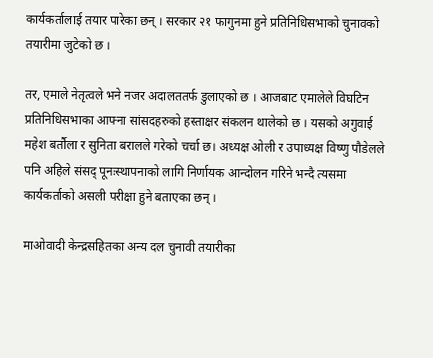कार्यकर्तालाई तयार पारेका छन् । सरकार २१ फागुनमा हुने प्रतिनिधिसभाको चुनावको तयारीमा जुटेको छ ।

तर, एमाले नेतृत्वले भने नजर अदालततर्फ डुलाएको छ । आजबाट एमालेले विघटिन प्रतिनिधिसभाका आफ्ना सांसदहरुको हस्ताक्षर संकलन थालेको छ । यसको अगुवाई महेश बर्तौला र सुनिता बरालले गरेको चर्चा छ। अध्यक्ष ओली र उपाध्यक्ष विष्णु पौडेलले पनि अहिले संसद् पूनःस्थापनाको लागि निर्णायक आन्दोलन गरिने भन्दै त्यसमा कार्यकर्ताको असली परीक्षा हुने बताएका छन् ।

माओवादी केन्द्रसहितका अन्य दल चुनावी तयारीका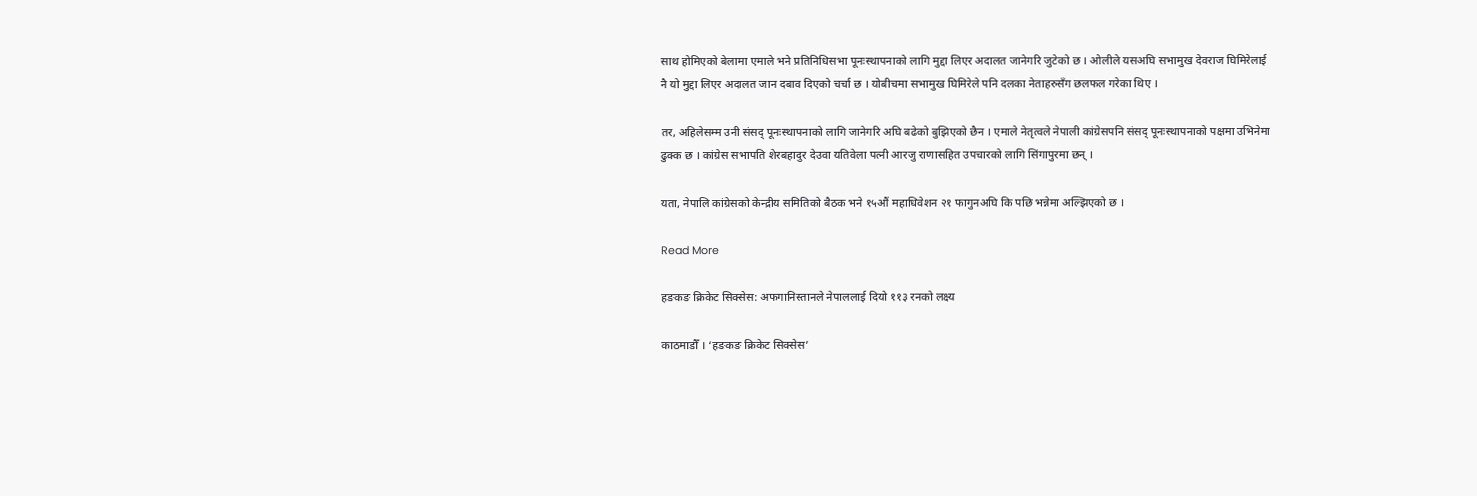साथ होमिएको बेलामा एमाले भने प्रतिनिधिसभा पूनःस्थापनाको लागि मुद्दा लिएर अदालत जानेगरि जुटेको छ । ओलीले यसअघि सभामुख देवराज घिमिरेलाई नै यो मुद्दा लिएर अदालत जान दबाव दिएको चर्चा छ । योबीचमा सभामुख घिमिरेले पनि दलका नेताहरुसँग छलफल गरेका थिए ।

तर, अहिलेसम्म उनी संसद् पूनःस्थापनाको लागि जानेगरि अघि बढेको बुझिएको छैन । एमाले नेतृत्वले नेपाली कांग्रेसपनि संसद् पूनःस्थापनाको पक्षमा उभिनेमा ढुक्क छ । कांग्रेस सभापति शेरबहादुर देउवा यतिवेला पत्नी आरजु राणासहित उपचारको लागि सिंगापुरमा छन् ।

यता, नेपालि कांग्रेसको केन्द्रीय समितिको बैठक भने १५औं महाधिवेशन २१ फागुनअघि कि पछि भन्नेमा अल्झिएको छ ।

Read More

हङकङ क्रिकेट सिक्सेस: अफगानिस्तानले नेपाललाई दियो ११३ रनको लक्ष्य

काठमाडौँ । ‘हङकङ क्रिकेट सिक्सेस’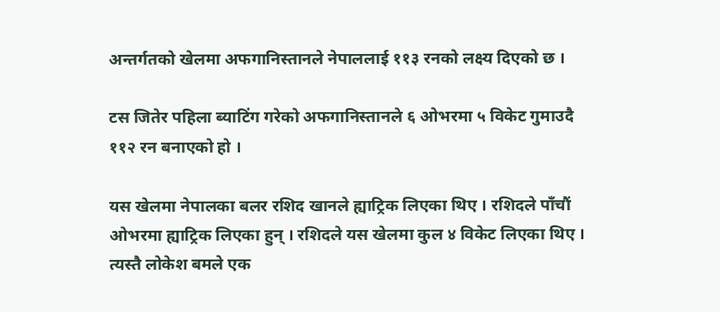अन्तर्गतको खेलमा अफगानिस्तानले नेपाललाई ११३ रनको लक्ष्य दिएको छ ।

टस जितेर पहिला ब्याटिंग गरेको अफगानिस्तानले ६ ओभरमा ५ विकेट गुमाउदै ११२ रन बनाएको हो ।

यस खेलमा नेपालका बलर रशिद खानले ह्याट्रिक लिएका थिए । रशिदले पाँचौं ओभरमा ह्याट्रिक लिएका हुन् । रशिदले यस खेलमा कुल ४ विकेट लिएका थिए । त्यस्तै लोकेश बमले एक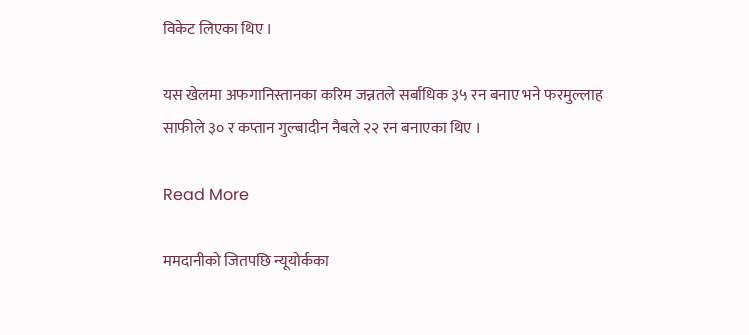विकेट लिएका थिए ।

यस खेलमा अफगानिस्तानका करिम जन्नतले सर्बाधिक ३५ रन बनाए भने फरमुल्लाह साफीले ३० र कप्तान गुल्बादीन नैबले २२ रन बनाएका थिए ।

Read More

ममदानीको जितपछि न्यूयोर्कका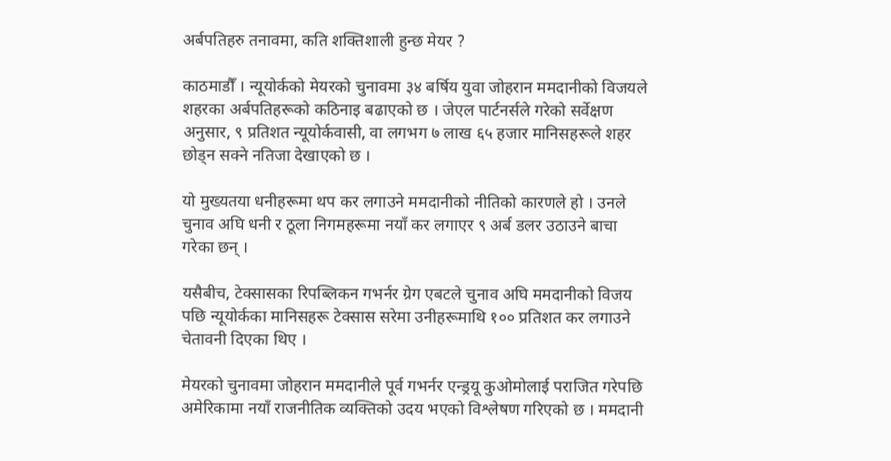अर्बपतिहरु तनावमा, कति शक्तिशाली हुन्छ मेयर ?

काठमाडौँ । न्यूयोर्कको मेयरको चुनावमा ३४ बर्षिय युवा जोहरान ममदानीको विजयले शहरका अर्बपतिहरूको कठिनाइ बढाएको छ । जेएल पार्टनर्सले गरेको सर्वेक्षण अनुसार, ९ प्रतिशत न्यूयोर्कवासी, वा लगभग ७ लाख ६५ हजार मानिसहरूले शहर छोड्न सक्ने नतिजा देखाएको छ ।

यो मुख्यतया धनीहरूमा थप कर लगाउने ममदानीको नीतिको कारणले हो । उनले चुनाव अघि धनी र ठूला निगमहरूमा नयाँ कर लगाएर ९ अर्ब डलर उठाउने बाचा गरेका छन् ।

यसैबीच, टेक्सासका रिपब्लिकन गभर्नर ग्रेग एबटले चुनाव अघि ममदानीको विजय पछि न्यूयोर्कका मानिसहरू टेक्सास सरेमा उनीहरूमाथि १०० प्रतिशत कर लगाउने चेतावनी दिएका थिए ।

मेयरको चुनावमा जोहरान ममदानीले पूर्व गभर्नर एन्ड्रयू कुओमोलाई पराजित गरेपछि अमेरिकामा नयाँ राजनीतिक व्यक्तिको उदय भएको विश्लेषण गरिएको छ । ममदानी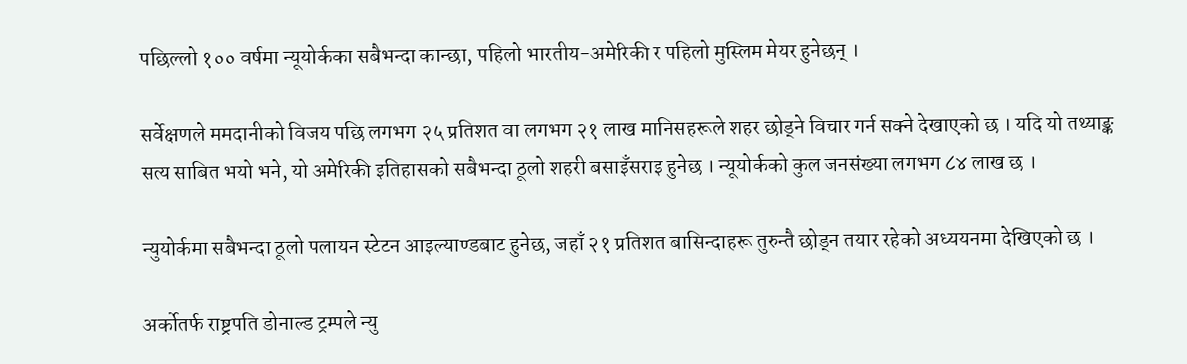पछिल्लो १०० वर्षमा न्यूयोर्कका सबैभन्दा कान्छा, पहिलो भारतीय-अमेरिकी र पहिलो मुस्लिम मेयर हुनेछन् ।

सर्वेक्षणले ममदानीको विजय पछि लगभग २५ प्रतिशत वा लगभग २१ लाख मानिसहरूले शहर छोड्ने विचार गर्न सक्ने देखाएको छ । यदि यो तथ्याङ्क सत्य साबित भयो भने, यो अमेरिकी इतिहासको सबैभन्दा ठूलो शहरी बसाइँसराइ हुनेछ । न्यूयोर्कको कुल जनसंख्या लगभग ८४ लाख छ ।

न्युयोर्कमा सबैभन्दा ठूलो पलायन स्टेटन आइल्याण्डबाट हुनेछ, जहाँ २१ प्रतिशत बासिन्दाहरू तुरुन्तै छोड्न तयार रहेको अध्ययनमा देखिएको छ ।

अर्कोतर्फ राष्ट्रपति डोनाल्ड ट्रम्पले न्यु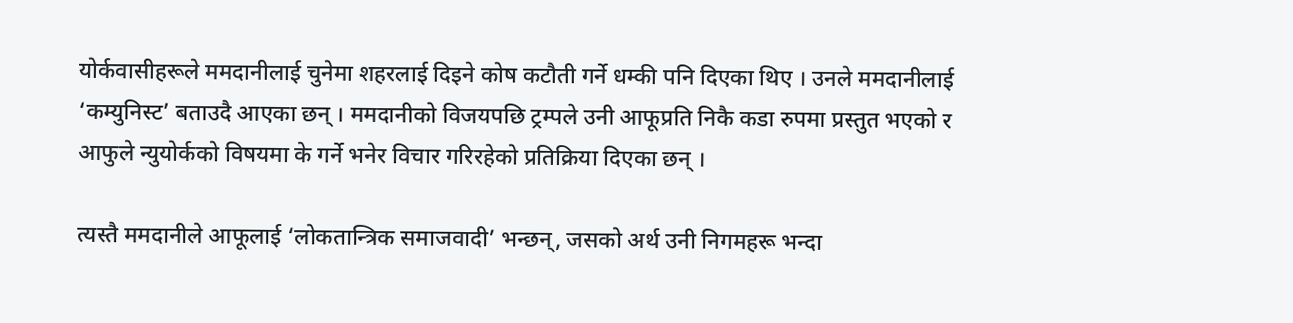योर्कवासीहरूले ममदानीलाई चुनेमा शहरलाई दिइने कोष कटौती गर्ने धम्की पनि दिएका थिए । उनले ममदानीलाई  ‘कम्युनिस्ट’ बताउदै आएका छन् । ममदानीको विजयपछि ट्रम्पले उनी आफूप्रति निकै कडा रुपमा प्रस्तुत भएको र आफुले न्युयोर्कको विषयमा के गर्ने भनेर विचार गरिरहेको प्रतिक्रिया दिएका छन् ।

त्यस्तै ममदानीले आफूलाई ‘लोकतान्त्रिक समाजवादी’ भन्छन्, जसको अर्थ उनी निगमहरू भन्दा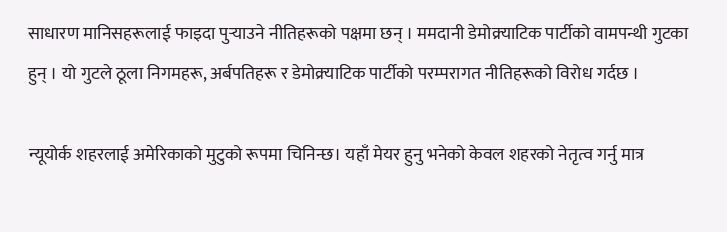साधारण मानिसहरूलाई फाइदा पुर्‍याउने नीतिहरूको पक्षमा छन् । ममदानी डेमोक्र्याटिक पार्टीको वामपन्थी गुटका हुन् । यो गुटले ठूला निगमहरू, अर्बपतिहरू र डेमोक्र्याटिक पार्टीको परम्परागत नीतिहरूको विरोध गर्दछ ।

न्यूयोर्क शहरलाई अमेरिकाको मुटुको रूपमा चिनिन्छ। यहाँ मेयर हुनु भनेको केवल शहरको नेतृत्व गर्नु मात्र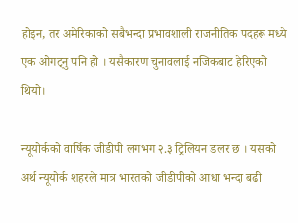होइन, तर अमेरिकाको सबैभन्दा प्रभावशाली राजनीतिक पदहरू मध्ये एक ओगट्नु पनि हो । यसैकारण चुनावलाई नजिकबाट हेरिएको थियो।

न्यूयोर्कको वार्षिक जीडीपी लगभग २.३ ट्रिलियन डलर छ । यसको अर्थ न्यूयोर्क शहरले मात्र भारतको जीडीपीको आधा भन्दा बढी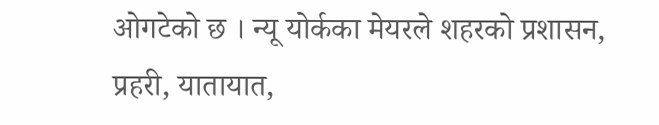ओगटेको छ । न्यू योर्कका मेयरले शहरको प्रशासन, प्रहरी, यातायात,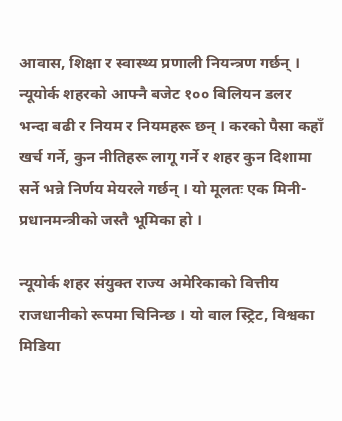आवास, शिक्षा र स्वास्थ्य प्रणाली नियन्त्रण गर्छन् । न्यूयोर्क शहरको आफ्नै बजेट १०० बिलियन डलर भन्दा बढी र नियम र नियमहरू छन् । करको पैसा कहाँ खर्च गर्ने, कुन नीतिहरू लागू गर्ने र शहर कुन दिशामा सर्ने भन्ने निर्णय मेयरले गर्छन् । यो मूलतः एक मिनी-प्रधानमन्त्रीको जस्तै भूमिका हो ।

न्यूयोर्क शहर संयुक्त राज्य अमेरिकाको वित्तीय राजधानीको रूपमा चिनिन्छ । यो वाल स्ट्रिट, विश्वका मिडिया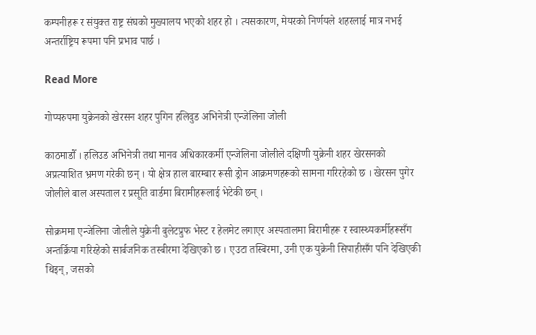कम्पनीहरू र संयुक्त राष्ट्र संघको मुख्यालय भएको शहर हो । त्यसकारण, मेयरको निर्णयले शहरलाई मात्र नभई अन्तर्राष्ट्रिय रूपमा पनि प्रभाव पार्छ ।

Read More

गोप्यरुपमा युक्रेनको खेरसन शहर पुगिन हलिवुड अभिनेत्री एन्जेलिना जोली

काठमाडौँ । हलिउड अभिनेत्री तथा मानव अधिकारकर्मी एन्जेलिना जोलीले दक्षिणी युक्रेनी शहर खेरसनको अप्रत्याशित भ्रमण गरेकी छन् । यो क्षेत्र हाल बारम्बार रूसी ड्रोन आक्रमणहरूको सामना गरिरहेको छ । खेरसन पुगेर जोलीले बाल अस्पताल र प्रसूति वार्डमा बिरामीहरूलाई भेटेकी छन् ।

सोक्रममा एन्जेलिना जोलीले युक्रेनी बुलेटप्रुफ भेस्ट र हेलमेट लगाएर अस्पतालमा बिरामीहरू र स्वास्थ्यकर्मीहरूसँग अन्तर्क्रिया गरिरहेको सार्बजनिक तस्बीरमा देखिएको छ । एउटा तस्बिरमा, उनी एक युक्रेनी सिपाहीसँग पनि देखिएकी थिइन्, जसको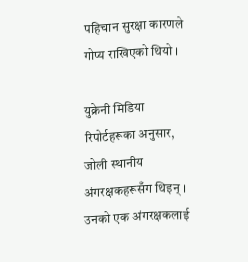पहिचान सुरक्षा कारणले गोप्य राखिएको थियो ।

युक्रेनी मिडिया रिपोर्टहरूका अनुसार, जोली स्थानीय अंगरक्षकहरूसँग थिइन् । उनको एक अंगरक्षकलाई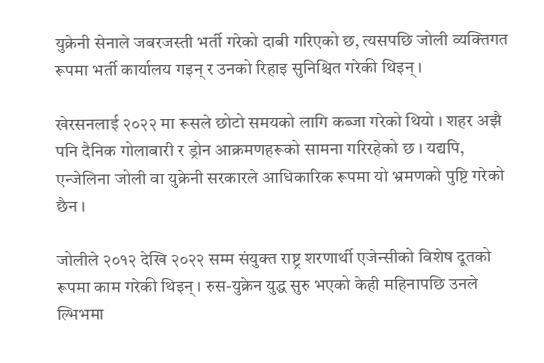युक्रेनी सेनाले जबरजस्ती भर्ती गरेको दाबी गरिएको छ, त्यसपछि जोली व्यक्तिगत रूपमा भर्ती कार्यालय गइन् र उनको रिहाइ सुनिश्चित गरेकी थिइन् ।

खेरसनलाई २०२२ मा रूसले छोटो समयको लागि कब्जा गरेको थियो । शहर अझै पनि दैनिक गोलाबारी र ड्रोन आक्रमणहरूको सामना गरिरहेको छ । यद्यपि, एन्जेलिना जोली वा युक्रेनी सरकारले आधिकारिक रूपमा यो भ्रमणको पुष्टि गरेको छैन ।

जोलीले २०१२ देखि २०२२ सम्म संयुक्त राष्ट्र शरणार्थी एजेन्सीको विशेष दूतको रूपमा काम गरेकी थिइन् । रुस-युक्रेन युद्ध सुरु भएको केही महिनापछि उनले ल्भिभमा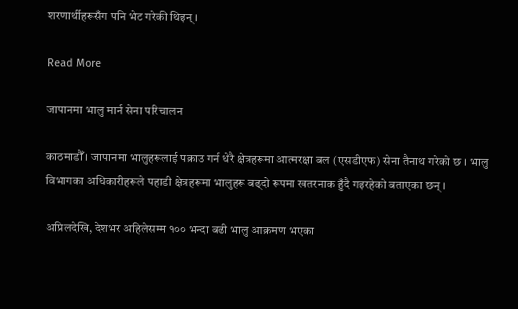शरणार्थीहरूसँग पनि भेट गरेकी थिइन् ।

Read More

जापानमा भालु मार्न सेना परिचालन

काठमाडौँ । जापानमा भालुहरूलाई पक्राउ गर्न धेरै क्षेत्रहरूमा आत्मरक्षा बल (एसडीएफ) सेना तैनाथ गरेको छ । भालु विभागका अधिकारीहरूले पहाडी क्षेत्रहरूमा भालुहरू बढ्दो रूपमा खतरनाक हुँदै गइरहेको बताएका छन् ।

अप्रिलदेखि, देशभर अहिलेसम्म १०० भन्दा बढी भालु आक्रमण भएका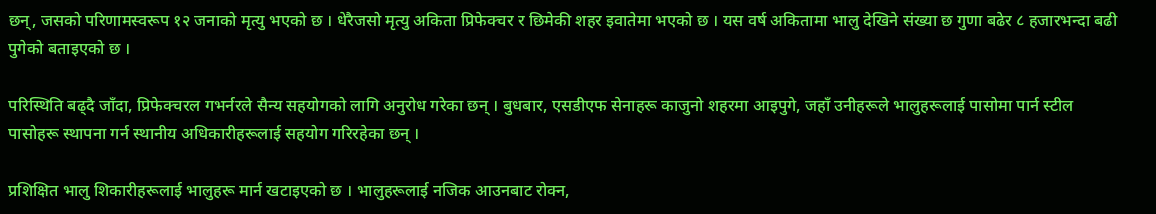छन्, जसको परिणामस्वरूप १२ जनाको मृत्यु भएको छ । धेरैजसो मृत्यु अकिता प्रिफेक्चर र छिमेकी शहर इवातेमा भएको छ । यस वर्ष अकितामा भालु देखिने संख्या छ गुणा बढेर ८ हजारभन्दा बढी पुगेको बताइएको छ ।

परिस्थिति बढ्दै जाँदा, प्रिफेक्चरल गभर्नरले सैन्य सहयोगको लागि अनुरोध गरेका छन् । बुधबार, एसडीएफ सेनाहरू काजुनो शहरमा आइपुगे, जहाँ उनीहरूले भालुहरूलाई पासोमा पार्न स्टील पासोहरू स्थापना गर्न स्थानीय अधिकारीहरूलाई सहयोग गरिरहेका छन् ।

प्रशिक्षित भालु शिकारीहरूलाई भालुहरू मार्न खटाइएको छ । भालुहरूलाई नजिक आउनबाट रोक्न,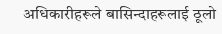अधिकारीहरूले बासिन्दाहरूलाई ठूलो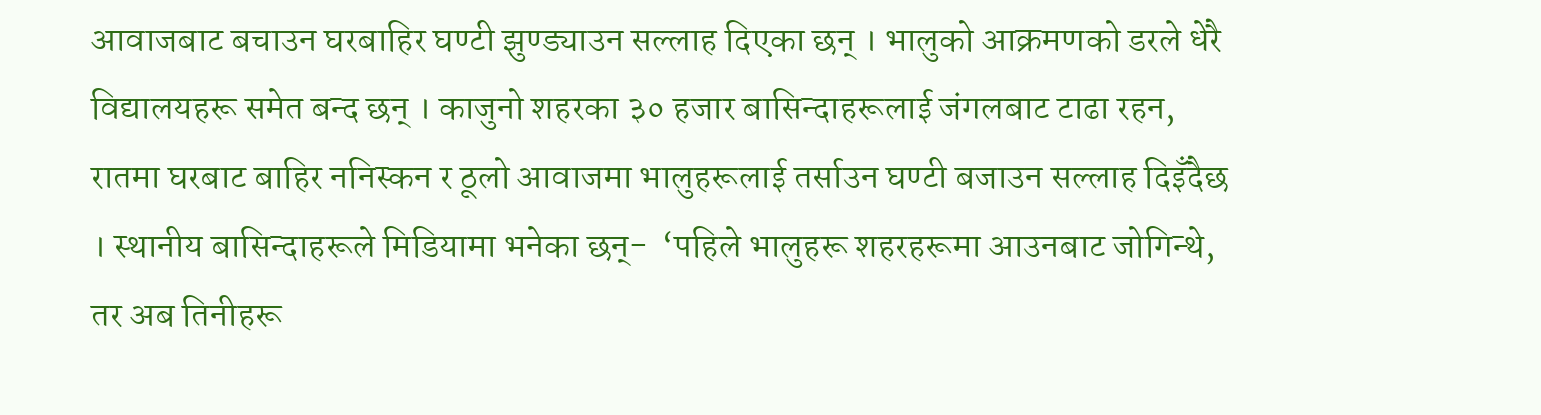आवाजबाट बचाउन घरबाहिर घण्टी झुण्ड्याउन सल्लाह दिएका छन् । भालुको आक्रमणको डरले धेरै विद्यालयहरू समेत बन्द छन् । काजुनो शहरका ३० हजार बासिन्दाहरूलाई जंगलबाट टाढा रहन, रातमा घरबाट बाहिर ननिस्कन र ठूलो आवाजमा भालुहरूलाई तर्साउन घण्टी बजाउन सल्लाह दिइँदैछ । स्थानीय बासिन्दाहरूले मिडियामा भनेका छन्-  ‘पहिले भालुहरू शहरहरूमा आउनबाट जोगिन्थे, तर अब तिनीहरू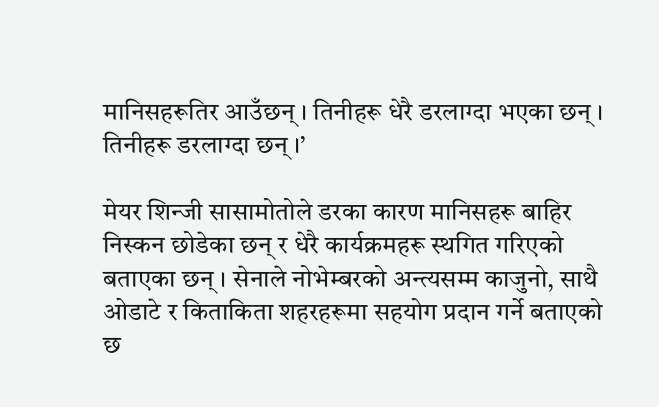मानिसहरूतिर आउँछन् । तिनीहरू धेरै डरलाग्दा भएका छन् । तिनीहरू डरलाग्दा छन् ।’

मेयर शिन्जी सासामोतोले डरका कारण मानिसहरू बाहिर निस्कन छोडेका छन् र धेरै कार्यक्रमहरू स्थगित गरिएको बताएका छन् । सेनाले नोभेम्बरको अन्त्यसम्म काजुनो, साथै ओडाटे र किताकिता शहरहरूमा सहयोग प्रदान गर्ने बताएको छ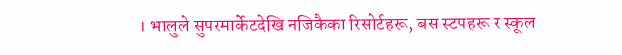। भालुले सुपरमार्केटदेखि नजिकैका रिसोर्टहरू, बस स्टपहरू र स्कूल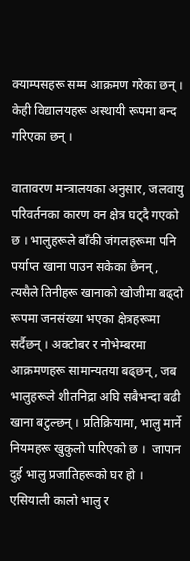क्याम्पसहरू सम्म आक्रमण गरेका छन् । केही विद्यालयहरू अस्थायी रूपमा बन्द गरिएका छन् ।

वातावरण मन्त्रालयका अनुसार, जलवायु परिवर्तनका कारण वन क्षेत्र घट्दै गएको छ । भालुहरूले बाँकी जंगलहरूमा पनि पर्याप्त खाना पाउन सकेका छैनन्, त्यसैले तिनीहरू खानाको खोजीमा बढ्दो रूपमा जनसंख्या भएका क्षेत्रहरूमा सर्दैछन् । अक्टोबर र नोभेम्बरमा आक्रमणहरू सामान्यतया बढ्छन्, जब भालुहरूले शीतनिद्रा अघि सबैभन्दा बढी खाना बटुल्छन् । प्रतिक्रियामा, भालु मार्ने नियमहरू खुकुलो पारिएको छ ।  जापान दुई भालु प्रजातिहरूको घर हो । एसियाली कालो भालु र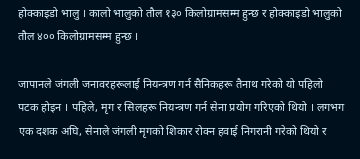होक्काइडो भालु । कालो भालुको तौल १३० किलोग्रामसम्म हुन्छ र होक्काइडो भालुको तौल ४०० किलोग्रामसम्म हुन्छ ।

जापानले जंगली जनावरहरूलाई नियन्त्रण गर्न सैनिकहरू तैनाथ गरेको यो पहिलो पटक होइन । पहिले, मृग र सिलहरू नियन्त्रण गर्न सेना प्रयोग गरिएको थियो । लगभग एक दशक अघि, सेनाले जंगली मृगको शिकार रोक्न हवाई निगरानी गरेको थियो र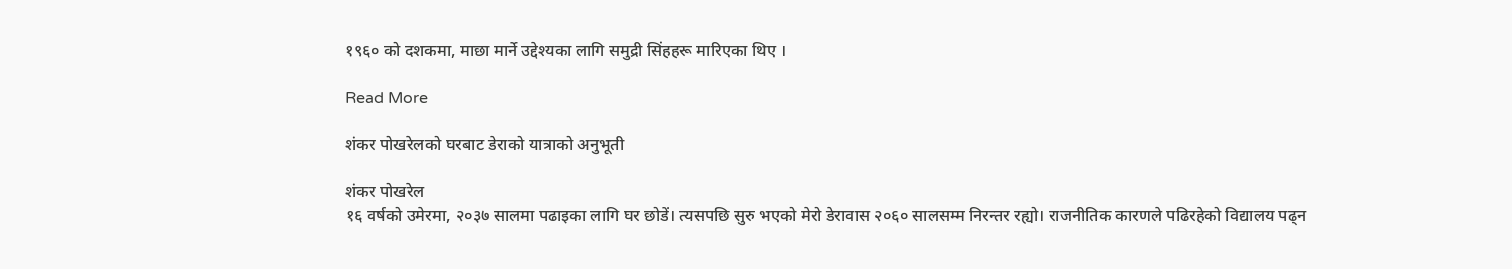१९६० को दशकमा, माछा मार्ने उद्देश्यका लागि समुद्री सिंहहरू मारिएका थिए ।

Read More

शंकर पोखरेलको घरबाट डेराको यात्राको अनुभूती

शंकर पोखरेल
१६ वर्षको उमेरमा, २०३७ सालमा पढाइका लागि घर छोडें। त्यसपछि सुरु भएको मेरो डेरावास २०६० सालसम्म निरन्तर रह्यो। राजनीतिक कारणले पढिरहेको विद्यालय पढ्न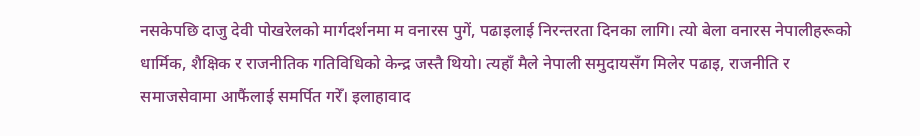नसकेपछि दाजु देवी पोखरेलको मार्गदर्शनमा म वनारस पुगें, पढाइलाई निरन्तरता दिनका लागि। त्यो बेला वनारस नेपालीहरूको धार्मिक, शैक्षिक र राजनीतिक गतिविधिको केन्द्र जस्तै थियो। त्यहाँ मैले नेपाली समुदायसँग मिलेर पढाइ, राजनीति र समाजसेवामा आफैंलाई समर्पित गरेँ। इलाहावाद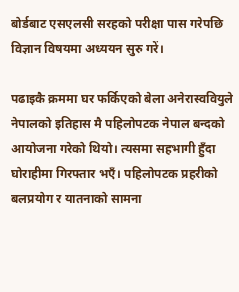बोर्डबाट एसएलसी सरहको परीक्षा पास गरेपछि विज्ञान विषयमा अध्ययन सुरु गरें।

पढाइकै क्रममा घर फर्किएको बेला अनेरास्ववियुले नेपालको इतिहास मै पहिलोपटक नेपाल बन्दको आयोजना गरेको थियो। त्यसमा सहभागी हुँदा घोराहीमा गिरफ्तार भएँ। पहिलोपटक प्रहरीको बलप्रयोग र यातनाको सामना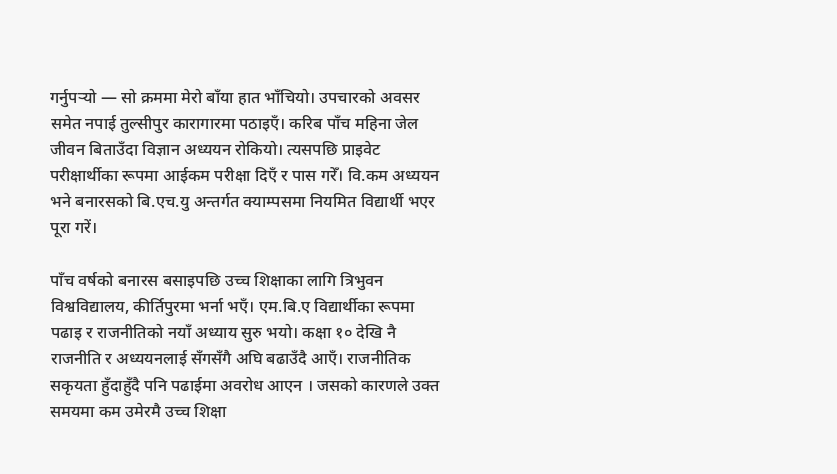गर्नुपर्‍यो — सो क्रममा मेरो बाँया हात भाँचियो। उपचारको अवसर समेत नपाई तुल्सीपुर कारागारमा पठाइएँ। करिब पाँच महिना जेल जीवन बिताउँदा विज्ञान अध्ययन रोकियो। त्यसपछि प्राइवेट परीक्षार्थीका रूपमा आईकम परीक्षा दिएँ र पास गरेँ। वि.कम अध्ययन भने बनारसको बि.एच.यु अन्तर्गत क्याम्पसमा नियमित विद्यार्थी भएर पूरा गरें।

पाँच वर्षको बनारस बसाइपछि उच्च शिक्षाका लागि त्रिभुवन विश्वविद्यालय, कीर्तिपुरमा भर्ना भएँ। एम.बि.ए विद्यार्थीका रूपमा पढाइ र राजनीतिको नयाँ अध्याय सुरु भयो। कक्षा १० देखि नै राजनीति र अध्ययनलाई सँगसँगै अघि बढाउँदै आएँ। राजनीतिक सकृयता हुँदाहुँदै पनि पढाईमा अवरोध आएन । जसको कारणले उक्त समयमा कम उमेरमै उच्च शिक्षा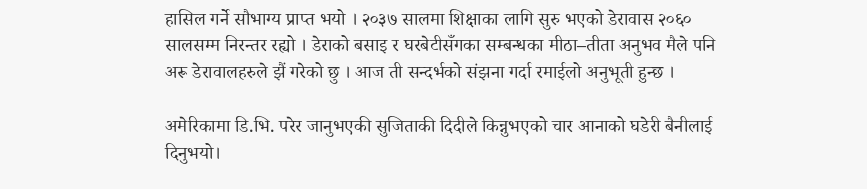हासिल गर्ने सौभाग्य प्राप्त भयो । २०३७ सालमा शिक्षाका लागि सुरु भएको डेरावास २०६० सालसम्म निरन्तर रह्यो । डेराको बसाइ र घरबेटीसँगका सम्बन्धका मीठा–तीता अनुभव मैले पनि अरू डेरावालहरुले झैं गरेको छु । आज ती सन्दर्भको संझना गर्दा रमाईलो अनुभूती हुन्छ ।

अमेरिकामा डि.भि. परेर जानुभएकी सुजिताकी दिदीले किन्नुभएको चार आनाको घडेरी बैनीलाई दिनुभयो।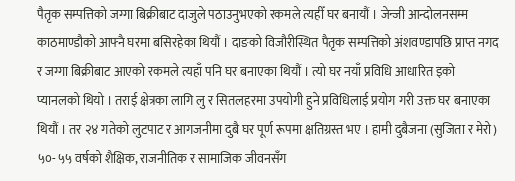पैतृक सम्पत्तिको जग्गा बिक्रीबाट दाजुले पठाउनुभएको रकमले त्यहीँ घर बनायौं । जेन्जी आन्दोलनसम्म काठमाण्डौको आफ्नै घरमा बसिरहेका थियौं । दाङको विजौरीस्थित पैतृक सम्पत्तिको अंशवण्डापछि प्राप्त नगद र जग्गा बिक्रीबाट आएको रकमले त्यहाँ पनि घर बनाएका थियौं । त्यो घर नयाँ प्रविधि आधारित इको प्यानलको थियो । तराई क्षेत्रका लागि लु र सितलहरमा उपयोगी हुने प्रविधिलाई प्रयोग गरी उक्त घर बनाएका थियौं । तर २४ गतेको लुटपाट र आगजनीमा दुबै घर पूर्ण रूपमा क्षतिग्रस्त भए । हामी दुबैजना (सुजिता र मेरो) ५०- ५५ वर्षको शैक्षिक, राजनीतिक र सामाजिक जीवनसँग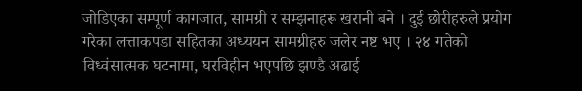जोडिएका सम्पूर्ण कागजात, सामग्री र सम्झनाहरू खरानी बने । दुई छोरीहरुले प्रयोग गरेका लत्ताकपडा सहितका अध्ययन सामग्रीहरु जलेर नष्ट भए । २४ गतेको विध्वंसात्मक घटनामा, घरविहीन भएपछि झण्डै अढाई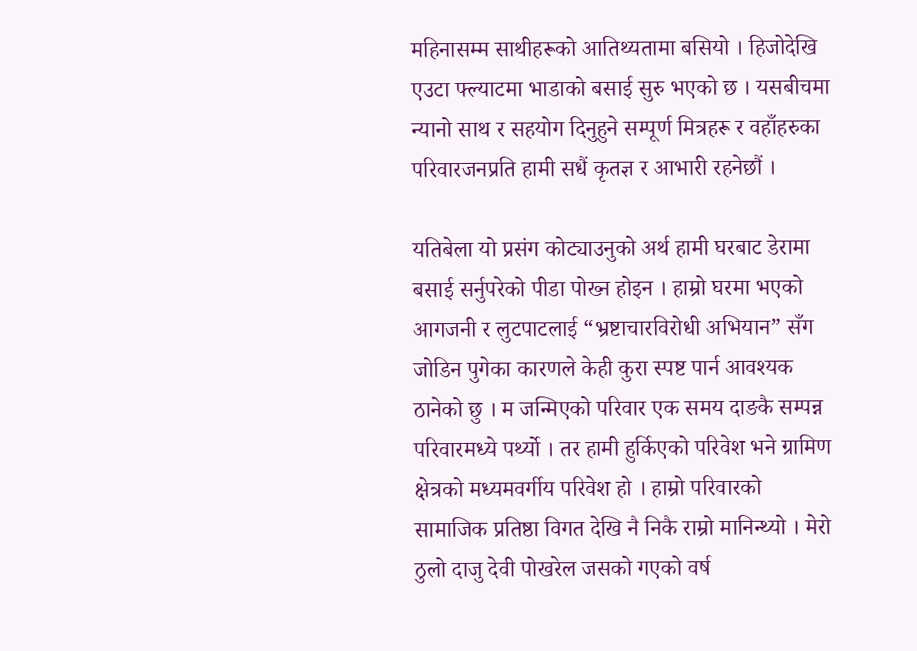महिनासम्म साथीहरूको आतिथ्यतामा बसियो । हिजोदेखि एउटा फ्ल्याटमा भाडाको बसाई सुरु भएको छ । यसबीचमा न्यानो साथ र सहयोग दिनुहुने सम्पूर्ण मित्रहरू र वहाँहरुका परिवारजनप्रति हामी सधैं कृतज्ञ र आभारी रहनेछौं ।

यतिबेला यो प्रसंग कोट्याउनुको अर्थ हामी घरबाट डेरामा बसाई सर्नुपरेको पीडा पोख्न होइन । हाम्रो घरमा भएको आगजनी र लुटपाटलाई “भ्रष्टाचारविरोधी अभियान” सँग जोडिन पुगेका कारणले केही कुरा स्पष्ट पार्न आवश्यक ठानेको छु । म जन्मिएको परिवार एक समय दाङकै सम्पन्न परिवारमध्ये पर्थ्यो । तर हामी हुर्किएको परिवेश भने ग्रामिण क्षेत्रको मध्यमवर्गीय परिवेश हो । हाम्रो परिवारको सामाजिक प्रतिष्ठा विगत देखि नै निकै राम्रो मानिन्थ्यो । मेरो ठुलो दाजु देवी पोखरेल जसको गएको वर्ष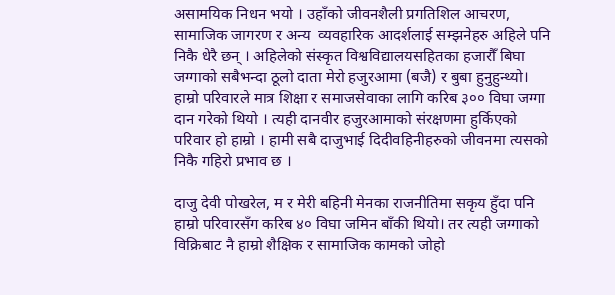असामयिक निधन भयो । उहाँको जीवनशैली प्रगतिशिल आचरण, सामाजिक जागरण र अन्य  व्यवहारिक आदर्शलाई सम्झनेहरु अहिले पनि  निकै धेरै छन् । अहिलेको संस्कृत विश्वविद्यालयसहितका हजारौँ बिघा जग्गाको सबैभन्दा ठूलो दाता मेरो हजुरआमा (बजै) र बुबा हुनुहुन्थ्यो। हाम्रो परिवारले मात्र शिक्षा र समाजसेवाका लागि करिब ३०० विघा जग्गा दान गरेको थियो । त्यही दानवीर हजुरआमाको संरक्षणमा हुर्किएको परिवार हो हाम्रो । हामी सबै दाजुभाई दिदीवहिनीहरुको जीवनमा त्यसको निकै गहिरो प्रभाव छ ।

दाजु देवी पोखरेल, म र मेरी बहिनी मेनका राजनीतिमा सकृय हुँदा पनि हाम्रो परिवारसँग करिब ४० विघा जमिन बाँकी थियो। तर त्यही जग्गाको विक्रिबाट नै हाम्रो शैक्षिक र सामाजिक कामको जोहो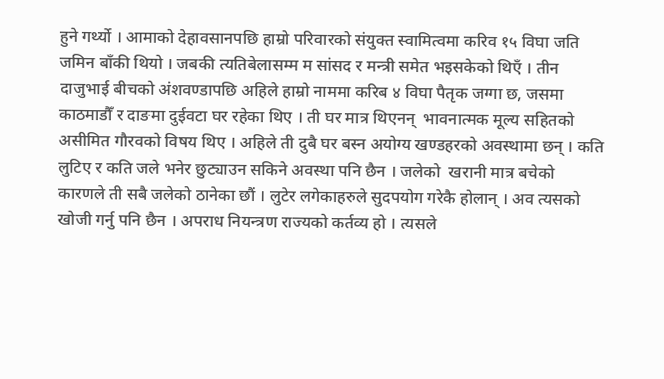हुने गर्थ्यो । आमाको देहावसानपछि हाम्रो परिवारको संयुक्त स्वामित्वमा करिव १५ विघा जति जमिन बाँकी थियो । जबकी त्यतिबेलासम्म म सांसद र मन्त्री समेत भइसकेको थिएँ । तीन दाजुभाई बीचको अंशवण्डापछि अहिले हाम्रो नाममा करिब ४ विघा पैतृक जग्गा छ, जसमा काठमाडौँ र दाङमा दुईवटा घर रहेका थिए । ती घर मात्र थिएनन्  भावनात्मक मूल्य सहितको असीमित गौरवको विषय थिए । अहिले ती दुबै घर बस्न अयोग्य खण्डहरको अवस्थामा छन् । कति लुटिए र कति जले भनेर छुट्याउन सकिने अवस्था पनि छैन । जलेको  खरानी मात्र बचेको कारणले ती सबै जलेको ठानेका छौं । लुटेर लगेकाहरुले सुदपयोग गरेकै होलान् । अव त्यसको खोजी गर्नु पनि छैन । अपराध नियन्त्रण राज्यको कर्तव्य हो । त्यसले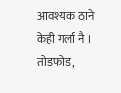आवश्यक ठाने केही गर्ला नै । तोडफोड,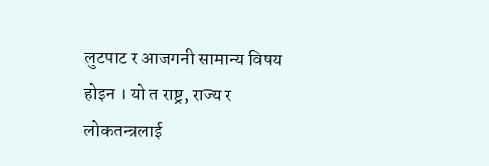लुटपाट र आजगनी सामान्य विषय होइन । यो त राष्ट्र, राज्य र लोकतन्त्रलाई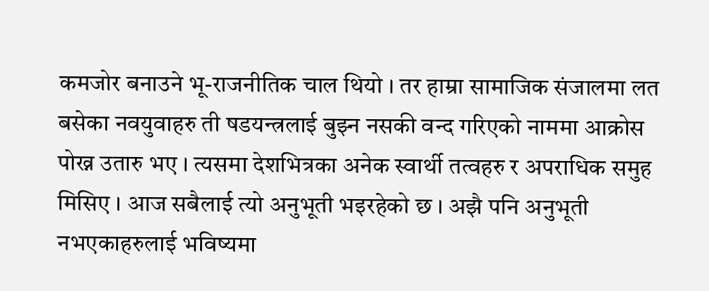कमजोर बनाउने भू-राजनीतिक चाल थियो । तर हाम्रा सामाजिक संजालमा लत बसेका नवयुवाहरु ती षडयन्त्रलाई बुझ्न नसकी वन्द गरिएको नाममा आक्रोस पोख्न उतारु भए । त्यसमा देशभित्रका अनेक स्वार्थी तत्वहरु र अपराधिक समुह मिसिए । आज सबैलाई त्यो अनुभूती भइरहेको छ । अझै पनि अनुभूती नभएकाहरुलाई भविष्यमा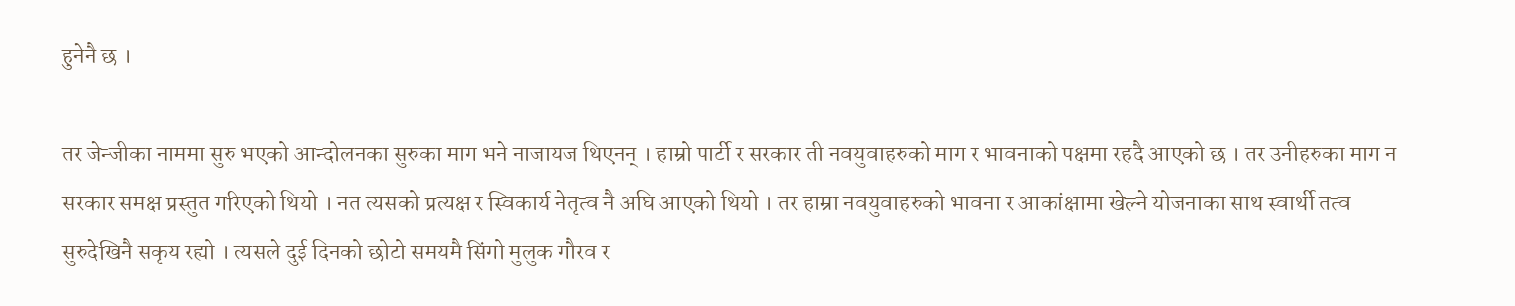हुनेनै छ ।

तर जेन्जीका नाममा सुरु भएको आन्दोलनका सुरुका माग भने नाजायज थिएनन् । हाम्रो पार्टी र सरकार ती नवयुवाहरुको माग र भावनाको पक्षमा रहदै आएको छ । तर उनीहरुका माग न सरकार समक्ष प्रस्तुत गरिएको थियो । नत त्यसको प्रत्यक्ष र स्विकार्य नेतृत्व नै अघि आएको थियो । तर हाम्रा नवयुवाहरुको भावना र आकांक्षामा खेल्ने योजनाका साथ स्वार्थी तत्व सुरुदेखिनै सकृय रह्यो । त्यसले दुई दिनको छोटो समयमै सिंगो मुलुक गौरव र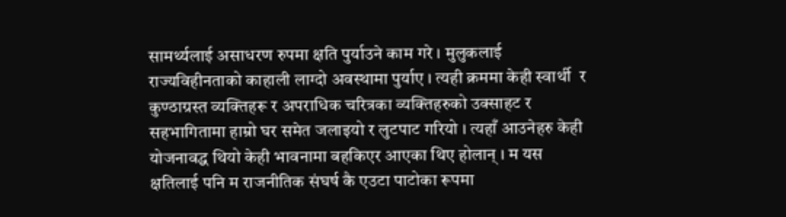सामर्थ्यलाई असाधरण रुपमा क्षति पुर्याउने काम गरे । मुलुकलाई राज्यविहीनताको काहाली लाग्दो अवस्थामा पुर्याए । त्यही क्रममा केही स्वार्थी  र कुण्ठाग्रस्त व्यक्तिहरू र अपराधिक चरित्रका व्यक्तिहरुको उक्साहट र सहभागितामा हाम्रो घर समेत जलाइयो र लुटपाट गरियो । त्यहाँ आउनेहरु केही योजनावद्ध थियो केही भावनामा बहकिएर आएका थिए होलान् । म यस क्षतिलाई पनि म राजनीतिक संघर्ष कै एउटा पाटोका रूपमा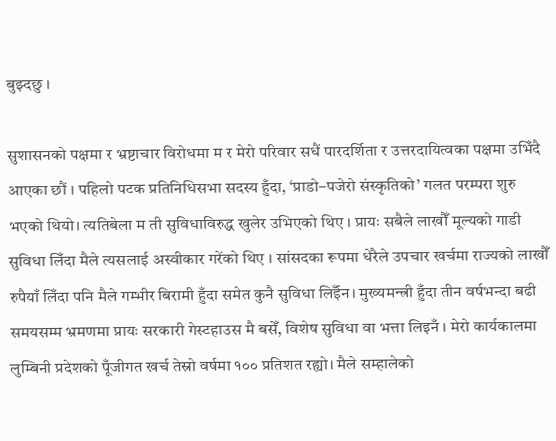बुझ्दछु ।

सुशासनको पक्षमा र भ्रष्टाचार विरोधमा म र मेरो परिवार सधैं पारदर्शिता र उत्तरदायित्वका पक्षमा उभिँदै आएका छौं । पहिलो पटक प्रतिनिधिसभा सदस्य हुँदा, ‘प्राडो–पजेरो संस्कृतिको’ गलत परम्परा शुरु भएको थियो। त्यतिबेला म ती सुविधाविरुद्ध खुलेर उभिएको थिए । प्रायः सबैले लाखौँ मूल्यको गाडी सुविधा लिँदा मैले त्यसलाई अस्वीकार गरेंको थिए । सांसदका रूपमा धेरैले उपचार खर्चमा राज्यको लाखौँ रुपैयाँ लिँदा पनि मैले गम्भीर बिरामी हुँदा समेत कुनै सुविधा लिईँन। मुख्यमन्त्री हुँदा तीन वर्षभन्दा बढी समयसम्म भ्रमणमा प्रायः सरकारी गेस्टहाउस मै बसेँ, विशेष सुविधा वा भत्ता लिइनँ । मेरो कार्यकालमा लुम्बिनी प्रदेशको पूँजीगत खर्च तेस्रो वर्षमा १०० प्रतिशत रह्यो। मैले सम्हालेको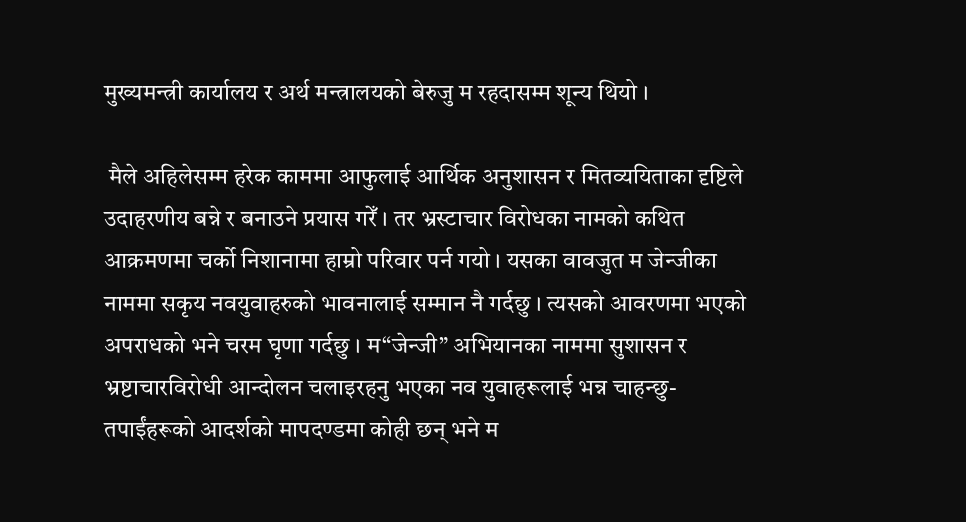मुख्यमन्त्री कार्यालय र अर्थ मन्त्रालयको बेरुजु म रहदासम्म शून्य थियो ।

 मैले अहिलेसम्म हरेक काममा आफुलाई आर्थिक अनुशासन र मितव्ययिताका दृष्टिले उदाहरणीय बन्ने र बनाउने प्रयास गरेँ । तर भ्रस्टाचार विरोधका नामको कथित आक्रमणमा चर्को निशानामा हाम्रो परिवार पर्न गयो । यसका वावजुत म जेन्जीका नाममा सकृय नवयुवाहरुको भावनालाई सम्मान नै गर्दछु । त्यसको आवरणमा भएको अपराधको भने चरम घृणा गर्दछु । म“जेन्जी” अभियानका नाममा सुशासन र भ्रष्टाचारविरोधी आन्दोलन चलाइरहनु भएका नव युवाहरूलाई भन्न चाहन्छु- तपाईंहरूको आदर्शको मापदण्डमा कोही छन् भने म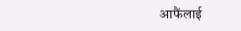आफैंलाई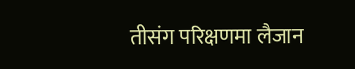तीसंग परिक्षणमा लैजान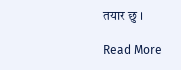तयार छु ।

Read More